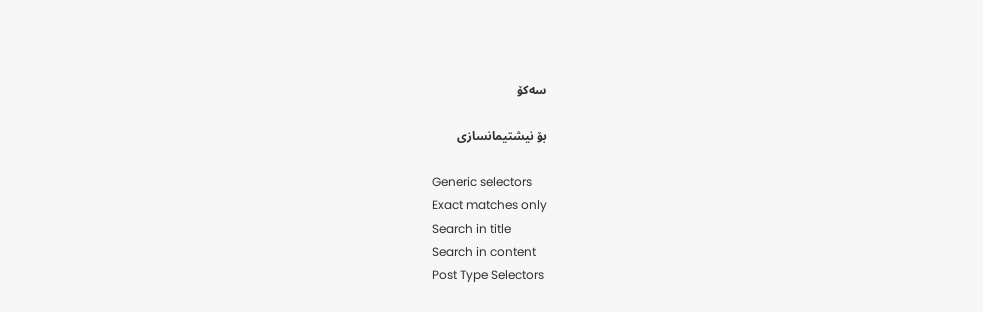سەکۆ

بۆ نیشتیمانسازی

Generic selectors
Exact matches only
Search in title
Search in content
Post Type Selectors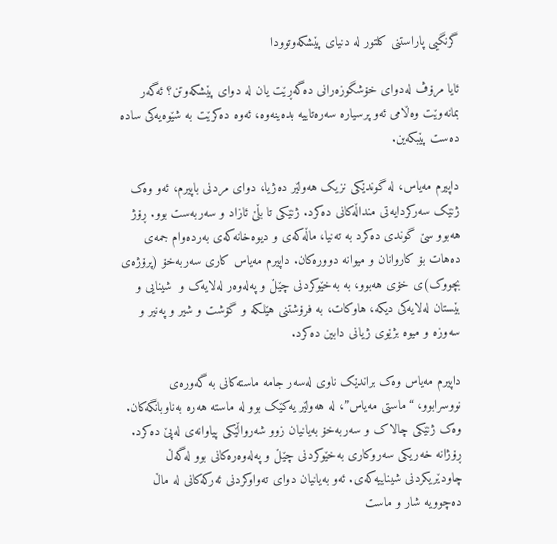گرنگیی پاراستنی کلتور لە دنیای پێشکەوتوودا

ئایا مرۆڤ لەدوای خۆشگوزەرانی دەگەڕێت یان لە دوای پێشکەوتن؟ ئەگەر بمانەوێت وەڵامی ئەو پرسیارە سەرەتاییە بدەینەوە، ئەوە دەکرێت بە شێوەیەکی سادە دەست پێبکەین.

داپیرم مەیاس، لە گوندێکی نزیک هەولێر دەژیا، دوای مردنی باپیرم، ئەو وەک ژنێک سەرکردایەتی منداڵەکانی دەکرد. ژنێکی تا بڵێ ئازاد و سەربەست بوو. ڕۆژ هەبوو سێ گوندی دەکرد بە تەنیا، ماڵەکەی و دیوەخانەکەی بەردەوام جمەی دەهات بۆ کاروانان و میوانە دوورەکان. داپیرم مەیاس کاری سەربەخۆ (پرۆژەی بچووک)ی خۆی هەبوو، بە بەخێوکردنی چێڵ و پەلەوەر لەلایەک و  شینایی و بێستان لەلایەکی دیکە، هاوکات، بە فرۆشتنی هێلکە و گۆشت و شیر و پەنیر و سەوزە و میوە بژێوی ژیانی دابین دەکرد.

داپیرم مەیاس وەک براندێک ناوی لەسەر جامە ماستەکانی بە گەورەی نووسرابوو، “ماستی مەیاس”، لە هەولێر یەکێک بوو لە ماستە هەرە بەناوبانگەکان. وەک ژنێکی چالاک و سەربەخۆ بەیانیان زوو شەرواڵێکی پیاوانەی لەپێ دەکرد. ڕۆژانە خەریکی سەروکاری بەخێوکردنی چێڵ و پەلەوەرەکانی بوو لەگەڵ چاودێریکردنی شیناییەکەی. ئەو بەیانیان دوای تەواوکردنی ئەرکەکانی لە ماڵ دەچوویە شار و ماست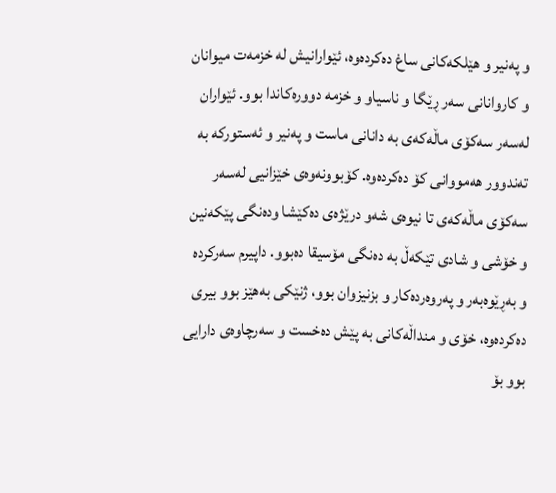و پەنیر و هێلکەکانی ساغ دەکردەوە، ئێوارانیش لە خزمەت میوانان و کاروانانی سەر ڕێگا و ناسیاو و خزمە دوورەکاندا بوو. ئێواران لەسەر سەکۆی ماڵەکەی بە دانانی ماست و پەنیر و ئەستورکە بە تەندوور هەمووانی کۆ دەکردەوە. کۆبوونەوەی خێزانیی لەسەر سەکۆی ماڵەکەی تا نیوەی شەو درێژەی دەکێشا ودەنگی پێکەنین و خۆشی و شادی تێکەڵ بە دەنگی مۆسیقا دەبوو. داپیرم سەرکردە و بەڕێوەبەر و پەروەردەکار و بزنیزوان بوو، ژنێکی بەهێز بوو بیری دەکردەوە، خۆی و منداڵەکانی بە پێش دەخست و سەرچاوەی دارایی بوو بۆ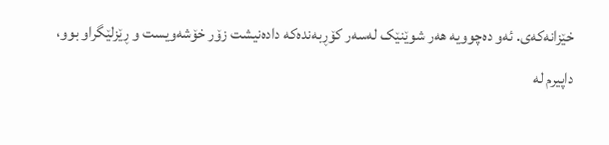خێزانەکەی. ئەو دەچوویە هەر شوێنێک لەسەر کۆڕبەندەکە دادەنیشت زۆر خۆشەویست و ڕێزلێگراو بوو، داپیرم لە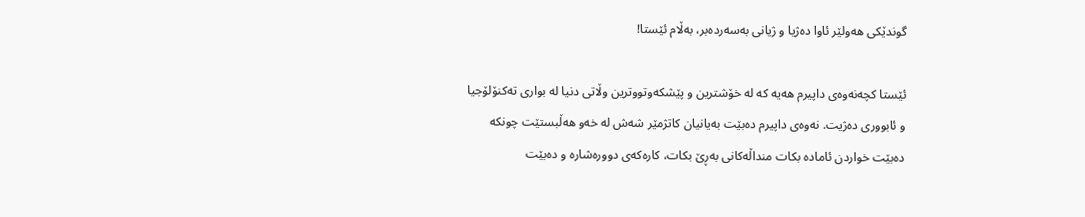گوندێکی هەولێر ئاوا دەژیا و ژیانی بەسەردەبر، بەڵام ئێستا!

ئێستا کچەنەوەی داپیرم هەیە کە لە خۆشترین و پێشکەوتووترین وڵاتی دنیا لە بواری تەکنۆلۆجیا و ئابووری دەژیت. نەوەی داپیرم دەبێت بەیانیان کاتژمێر شەش لە خەو هەڵبستێت چونکە دەبێت خواردن ئامادە بکات منداڵەکانی بەڕێ بکات، کارەکەی دوورەشارە و دەبێت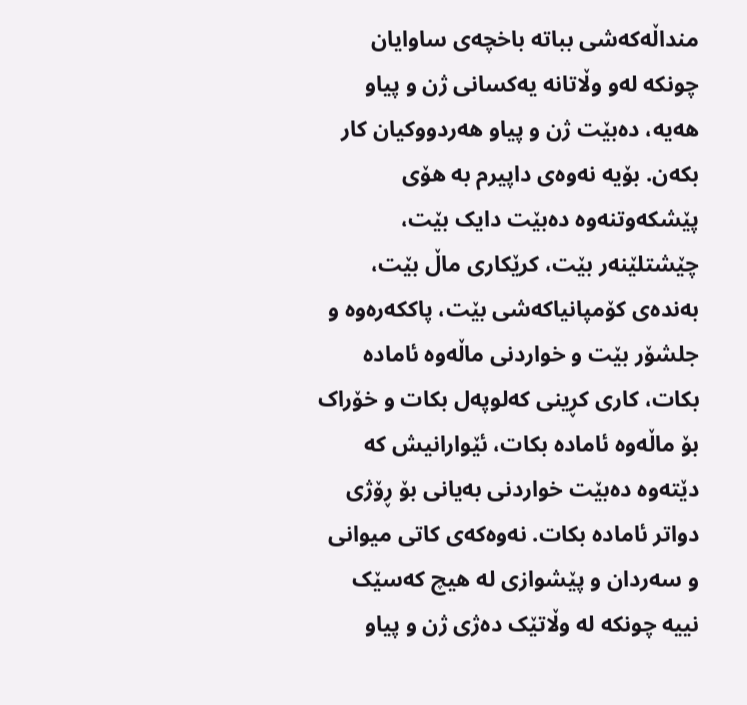منداڵەکەشی بباتە باخچەی ساوایان چونکە لەو وڵاتانە یەکسانی ژن و پیاو هەیە، دەبێت ژن و پیاو هەردووکیان کار بکەن. بۆیە نەوەی داپیرم بە هۆی پێشکەوتنەوە دەبێت دایک بێت، چێشتلێنەر بێت، کرێکاری ماڵ بێت، بەندەی کۆمپانیاکەشی بێت، پاککەرەوە و جلشۆر بێت و خواردنی ماڵەوە ئامادە بکات، کاری کڕینی کەلوپەل بکات و خۆراک بۆ ماڵەوە ئامادە بکات، ئێوارانیش کە دێتەوە دەبێت خواردنی بەیانی بۆ ڕۆژی دواتر ئامادە بکات. نەوەکەی کاتی میوانی و سەردان و پێشوازی لە هیچ کەسێک نییە چونکە لە وڵاتێک دەژی ژن و پیاو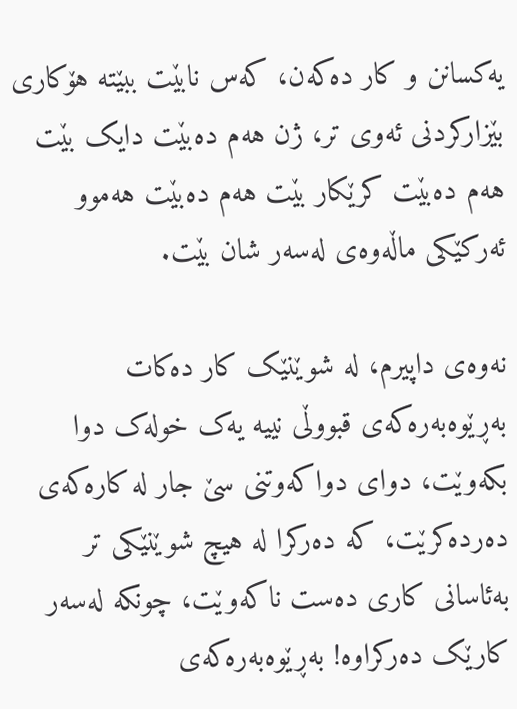یەکسانن و کار دەکەن، کەس نابێت ببێتە هۆکاری بێزارکردنی ئەوی تر، ژن هەم دەبێت دایک بێت هەم دەبێت کرێکار بێت هەم دەبێت هەموو ئەرکێکی ماڵەوەی لەسەر شان بێت.

نەوەی داپیرم، لە شوێنێک کار دەکات بەڕێوەبەرەکەی قبووڵی نییە یەک خولەک دوا بکەوێت، دوای دواکەوتنی سێ جار لە کارەکەی دەردەکرێت، کە دەرکرا لە هیچ شوێنێکی تر بەئاسانی کاری دەست ناکەوێت، چونکە لەسەر کارێک دەرکراوە! بەڕێوەبەرەکەی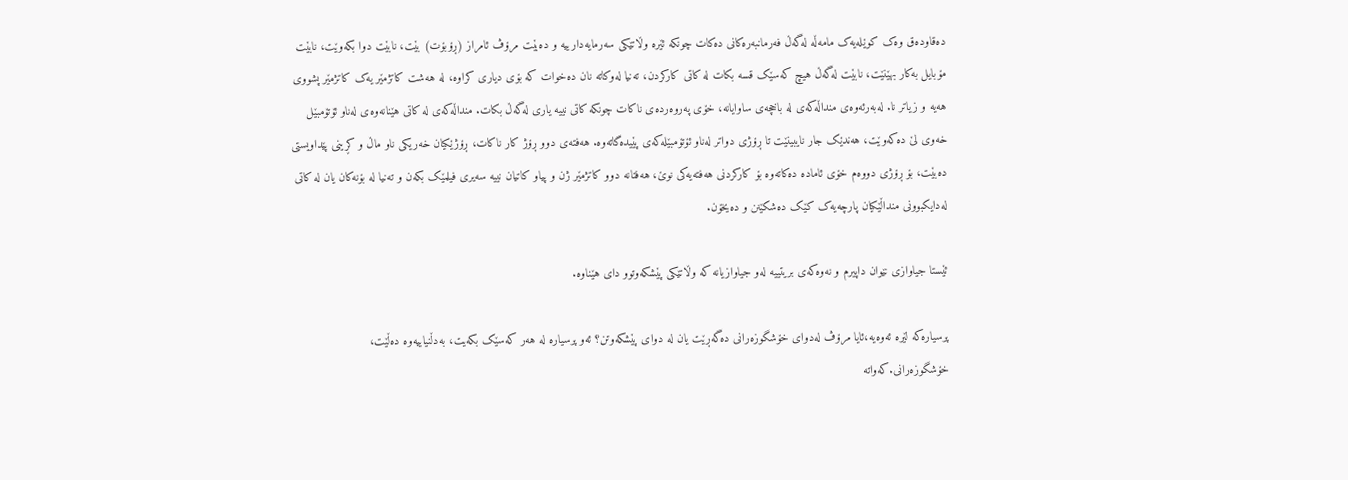دەقاودەق وەک کوێلەیەک مامەڵە لەگەڵ فەرمانبەرەکانی دەکات چونکە ئێرە وڵاتێکی سەرمایەدارییە و دەبێت مرۆڤ ئامراز (ڕۆبۆت) بێت، نابێت دوا بکەوێت، نابێت مۆبایل بەکار بهێنێت، نابێت لەگەڵ هیچ کەسێک قسە بکات لە کاتی کارکردن، تەنیا لەوکاتە نان دەخوات کە بۆی دیاری کراوە، لە هەشت کاتژمێر یەک کاتژمێر پشووی هەیە و زیاتر نا. لەبەرئەوەی منداڵەکەی لە باخچەی ساوایانە، خۆی پەروەردەی ناکات چونکە کاتی نییە یاری لەگەڵ بکات. منداڵەکەی لە کاتی هێنانەوەی لەناو ئۆتۆمبێل خەوی لێ دەکەوێت، هەندێک جار نایبینێت تا ڕۆژی دواتر لەناو ئۆتۆمبێلەکەی پێیدەگاتەوە. هەفتەی دوو ڕۆژ کار ناکات، ڕۆژێکیان خەریکی ناو ماڵ و کڕینی پێداویستی دەبێت، بۆ ڕۆژی دووەم خۆی ئامادە دەکاتەوە بۆ کارکردنی هەفتەیەکی نوێ، هەفتانە دوو کاتژمێر ژن و پیاو کاتیان نییە سەیری فیلمێک بکەن و تەنیا لە بۆنەکان یان لە کاتی لەدایکبوونی منداڵێکیان پارچەیەک کێک دەشکێنن و دەیخۆن.

ئێستا جیاوازی نێوان داپیرم و نەوەکەی بریتییە لەو جیاوازیانە کە وڵاتێکی پێشکەوتوو دای هێناوە.

پرسیارەکە لێرە ئەوەیە،ئایا مرۆڤ لەدوای خۆشگوزەرانی دەگەڕێت یان لە دوای پێشکەوتن؟ ئەو پرسیارە لە هەر کەسێک بکەیت، بەدڵنیاییەوە دەڵێت، خۆشگوزەرانی.کەواتە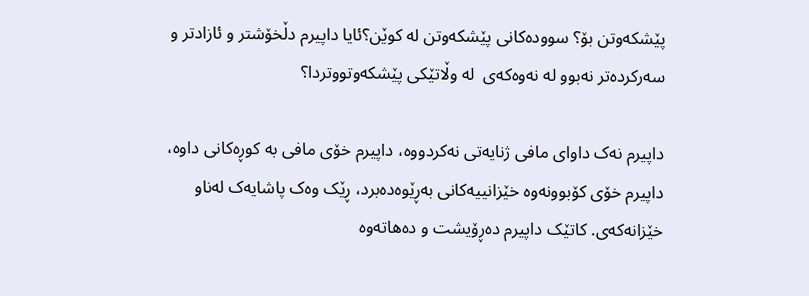پێشکەوتن بۆ؟ سوودەکانی پێشکەوتن لە کوێن؟ئایا داپیرم دڵخۆشتر و ئازادتر و سەرکردەتر نەبوو لە نەوەکەی  لە وڵاتێکی پێشکەوتووتردا؟

داپیرم نەک داوای مافی ژنایەتی نەکردووە، داپیرم خۆی مافی بە کوڕەکانی داوە، داپیرم خۆی کۆبوونەوە خێزانییەکانی بەڕێوەدەبرد، ڕێک وەک پاشایەک لەناو خێزانەکەی. کاتێک داپیرم دەڕۆیشت و دەهاتەوە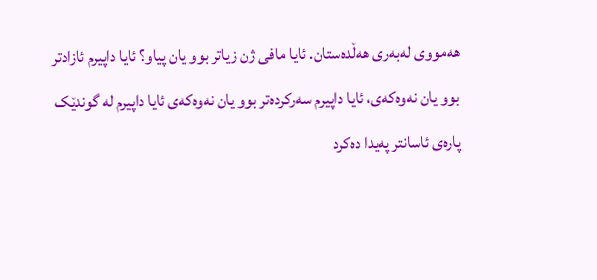هەمووی لەبەری هەڵدەستان. ئایا مافی ژن زیاتر بوو یان پیاو؟ ئایا داپیرم ئازادتر بوو یان نەوەکەی، ئایا داپیرم سەرکردەتر بوو یان نەوەکەی ئایا داپیرم لە گوندێک پارەی ئاسانتر پەیدا دەکرد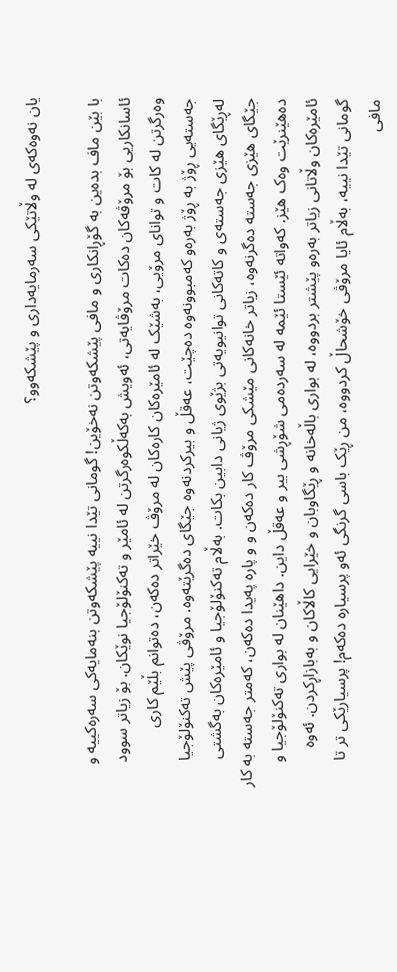یان نەوەکەی لە وڵاتێکی سەرمایەداری و پێشکەوو؟

با بێن ماف بدەین بە گۆڕانکاری و مافی پێشکەوتن نەخۆین! گومانی تێدا نییە پێشکەوتن بنەمایەکی سەرەکییە و ئاسانکاریی بۆ مرۆڤەکان دەکات مرۆڤایەتی، ئەویش بەکەڵکوەرگرتن لە ئامێر و تەکنۆلۆجیا نوێکان. بۆ زیاتر سوود وەرگرتن لە کات و توانای مرۆیی، بەشێک لە ئامێرەکان کارەکان لە مرۆڤ خێراتر دەکەن، دەتوانم بڵێم کاری جەستەیی ڕۆژ بە ڕۆژ بەرەو کەمبوونەوە دەچێت، عەقڵ و بیرکردنەوە جێگای دەگرێتەوە. مرۆڤی پێش تەکنۆلۆجیا لەڕێگای هێزی جەستەی و کاتەکانی توانیویەتی بژێوی ژیانی دابین بکات. بەڵام تەکنۆلۆجیا و ئامێرەکان بەگشتی جێگای هێزی جەستە دەگرنەوە، زیاتر خانەکانی مێشکی مرۆڤ کار دەکەن و و پارە پەیدا دەکەن، کەمتر جەستە بە کار دەهێنرێت وەک هێز. کەواتە ئێستا ئێمە لە سەردەمی شۆڕشی بیر و عەقڵ داین. داهێنان لە بواری تەکنۆلۆجیا و ئامێرەکان وڵاتانی زیاتر بەرەو پێشتر بردووە، لە بواری باڵەخانە و ڕێگاوبان و خێرایی کاڵاکان و بەبازاڕکردن. ئەوە گومانی تێدا نییە، بەڵام ئایا مرۆڤی خۆشحاڵ کردووە، من ڕێک باسی گرنگی ئەو پرسیارە دەکەم! پرسیارێکی تر تا مافی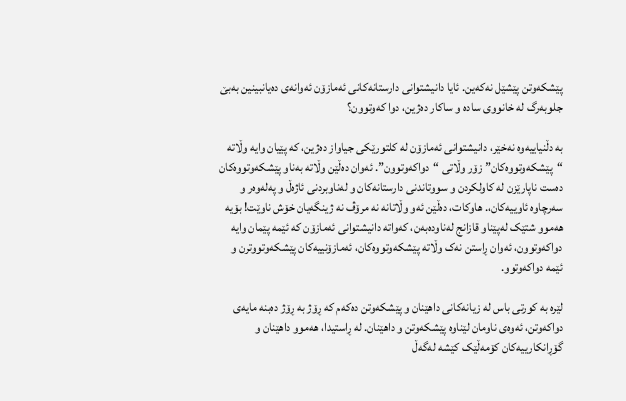پێشکەوتن پێشێل نەکەین. ئایا دانیشتوانی دارستانەکانی ئەمازۆن ئەوانەی دەیانبینین بەبێ جلوبەرگ لە خانووی سادە و ساکار دەژین، دوا کەوتوون؟

بە دڵنیاییەوە نەخێر، دانیشتوانی ئەمازۆن لە کلتورێکی جیاواز دەژین، کە پێیان وایە وڵاتە “پێشکەوتووەکان” زۆر وڵاتی “دواکەوتوون”. ئەوان دەڵێن وڵاتە بەناو پێشکەوتووەکان دەست ناپارێزن لە کاولکردن و سووتاندنی دارستانەکان و لەناوبردنی ئاژەڵ و پەلەوەر و سەرچاوە ئاوییەکان،. هاوکات، دەڵێن ئەو وڵاتانە نە مرۆڤ نە ژینگەیان خۆش ناوێت! بۆیە هەموو شتێک لەپێناو قازانج لەناودەبەن، کەواتە دانیشتوانی ئەمازۆن کە ئێمە پێمان وایە دواکەوتوون، ئەوان ڕاستن نەک وڵاتە پێشکەوتووەکان، ئەمازۆنییەکان پێشکەوتووترن و ئێمە دواکەوتوو.

لێرە بە کورتی باس لە زیانەکانی داهێنان و پێشکەوتن دەکەم کە ڕۆژ بە ڕۆژ دەبنە مایەی دواکەوتن، ئەوەی ناومان لێناوە پێشکەوتن و داهێنان. لە ڕاستیدا، هەموو داهێنان و گۆڕانکارییەکان کۆمەڵێک کێشە لەگەڵ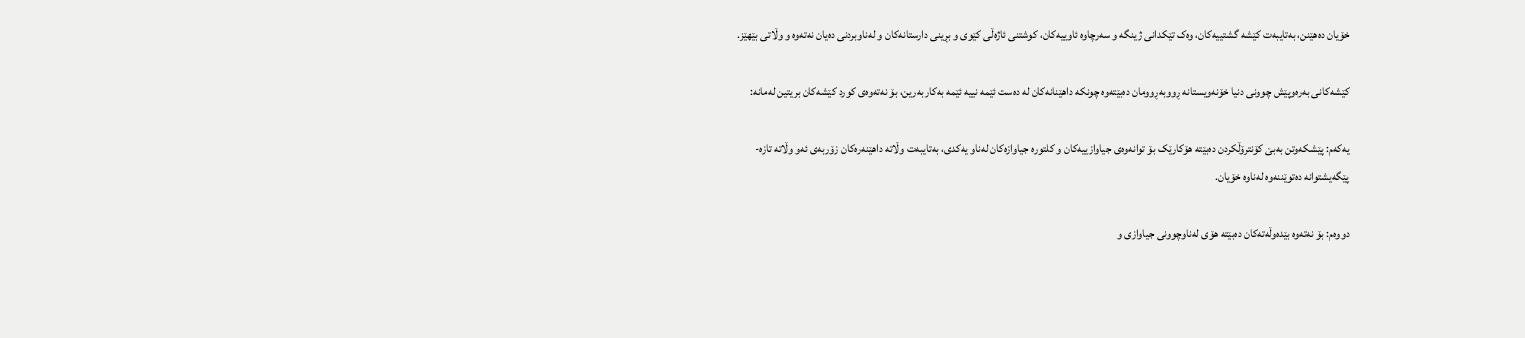خۆیان دەهێنن، بەتایبەت کێشە گشتییەکان، وەک تێکدانی ژینگە و سەرچاوە ئاوییەکان، کوشتنی ئاژەڵی کێوی و بڕینی دارستانەکان و لەناوبردنی دەیان نەتەوە و وڵاتی بێهێز.

کێشەکانی بەرەوپێش چوونی دنیا خۆنەویستانە ڕووبەڕوومان دەبێتەوە چونکە داهێنانەکان لە دەست ئێمە نییە ئێمە بەکاربەرین، بۆ نەتەوەی کورد کێشەکان بریتین لەمانە:

یەکەم: پێشکەوتن بەبێ کۆنترۆڵکردن دەبێتە هۆکارێک بۆ توانەوەی جیاوازییەکان و کلتورە جیاوازەکان لەناو یەکدی، بەتایبەت وڵاتە داهێنەرەکان زۆربەی ئەو وڵاتە تازە-پێگەیشتوانە دەتوێننەوە لەناوە خۆیان.

دووەم: بۆ نەتەوە بێدەوڵەتەکان دەبێتە هۆی لەناوچوونی جیاوازی و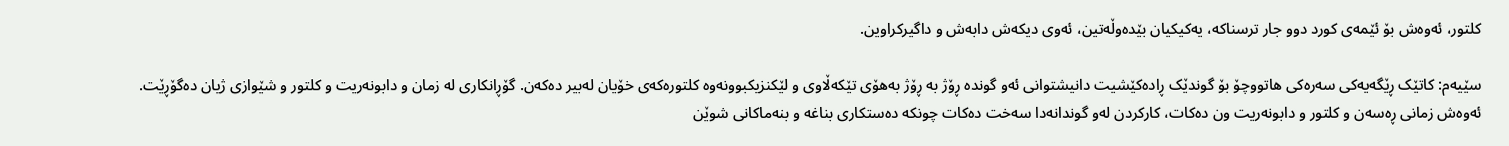کلتور، ئەوەش بۆ ئێمەی کورد دوو جار ترسناکە، یەکیكیان بێدەوڵەتین، ئەوی دیکەش دابەش و داگیرکراوین.

سێیەم: کاتێک ڕێگەیەکی سەرەکی هاتووچۆ بۆ گوندێک ڕادەکێشیت دانیشتوانی ئەو گوندە ڕۆژ بە ڕۆژ بەهۆی تێکەڵاوی و لێکنزیکبوونەوە کلتورەکەی خۆیان لەبیر دەکەن. گۆڕانکاری لە زمان و دابونەریت و کلتور و شێوازی ژیان دەگۆڕێت. ئەوەش زمانی ڕەسەن و کلتور و دابونەریت ون دەکات، کارکردن لەو گوندانەدا سەخت دەکات چونکە دەستکاری بناغە و بنەماکانی شوێن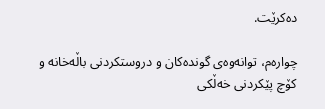دەکرێت.

چوارەم، توانەوەی گوندەکان و دروستکردنی باڵەخانە و کۆچ پێکردنی خەڵکی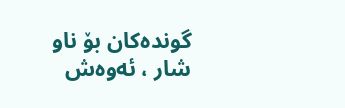گوندەکان بۆ ناو شار ، ئەوەش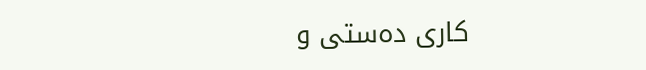کاری دەستی و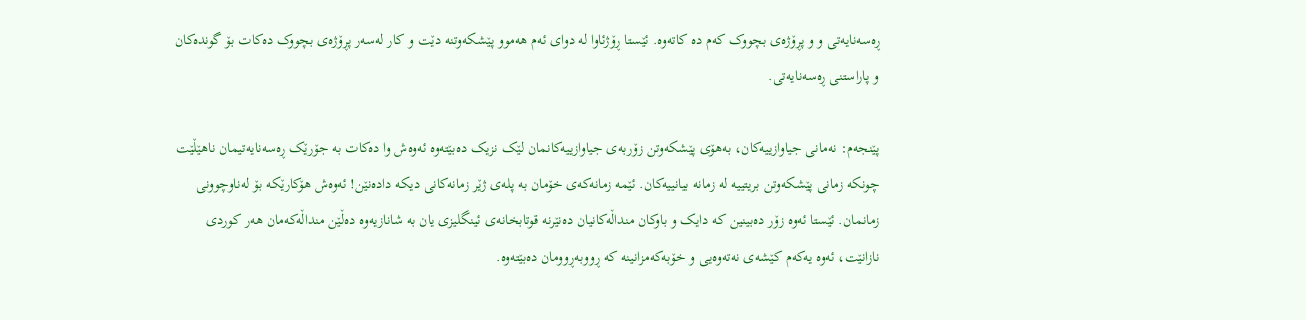ڕەسەنایەتی و و پڕۆژەی بچووک کەم دە کاتەوە. ئێستا ڕۆژئاوا لە دوای ئەم هەموو پێشکەوتنە دێت و کار لەسەر پڕۆژەی بچووک دەکات بۆ گوندەکان و پاراستنی ڕەسەنایەتی.

پێنجەم: نەمانی جیاوازییەکان، بەهۆی پێشکەوتن زۆربەی جیاوازییەکانمان لێک نزیک دەبێتەوە ئەوەش وا دەکات بە جۆرێک ڕەسەنایەتیمان ناهێڵێت چونکە زمانی پێشکەوتن بریتییە لە زمانە بیانییەکان. ئێمە زمانەکەی خۆمان بە پلەی ژێر زمانەکانی دیکە دادەنێن! ئەوەش هۆکارێکە بۆ لەناوچوونی زمانمان. ئێستا ئەوە زۆر دەبینین کە دایک و باوکان منداڵەکانیان دەنێرنە قوتابخانەی ئینگلیزی یان بە شانازیەوە دەڵێن منداڵەکەمان هەر کوردی نازانێت، ئەوە یەکەم کێشەی نەتەوەیی و خۆبەکەمزانینە کە ڕووبەڕوومان دەبێتەوە.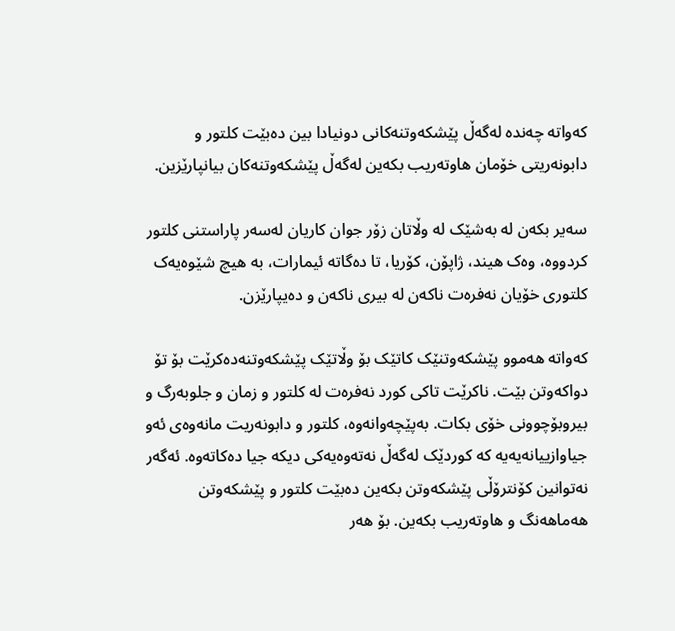کەواتە چەندە لەگەڵ پێشکەوتنەکانی دونیادا بین دەبێت کلتور و دابونەریتی خۆمان هاوتەریب بکەین لەگەڵ پێشکەوتنەکان بیانپارێزین.

سەیر بکەن لە بەشێک لە وڵاتان زۆر جوان کاریان لەسەر پاراستنی کلتور کردووە، وەک هیند، ژاپۆن، کۆریا، تا دەگاتە ئیمارات، بە هیچ شێوەیەک کلتوری خۆیان نەفرەت ناکەن لە بیری ناکەن و دەیپارێزن.

کەواتە هەموو پێشکەوتنێک کاتێک بۆ وڵاتێک پێشکەوتنەدەکرێت بۆ تۆ دواکەوتن بێت. ناکرێت تاکی کورد نەفرەت لە کلتور و زمان و جلوبەرگ و بیروبۆچوونی خۆی بکات. بەپێچەوانەوە، کلتور و دابونەریت مانەوەی ئەو جیاوازییانەیەیە کە کوردێک لەگەڵ نەتەوەیەکی دیکە جیا دەکاتەوە. ئەگەر نەتوانین کۆنترۆڵی پێشکەوتن بکەین دەبێت کلتور و پێشکەوتن هەماهەنگ و هاوتەریب بکەین. بۆ هەر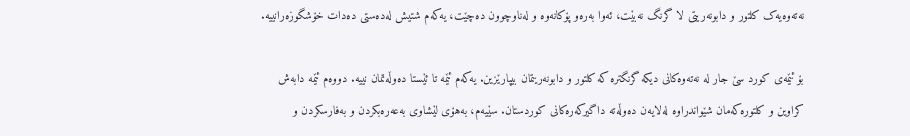نەتەوەیەک کلتور و دابونەریتی لا گرنگ نەبێت، ئەوا بەرەو پۆکانەوە و لەناوچوون دەچێت، یەکەم شتیش لەدەستی دەدات خۆشگوزەرانییە.

بۆ ئێمەی کورد سێ جار لە نەتەوەکانی دیکە گرنگترە کە کلتور و دابونەریتمان بیپارێزین. یەکەم ئێمە تا ئێستا دەوڵەتمان نییە. دووەم ئێمە دابەش کراوین و کلتورەکەمان شێواندراوە لەلایەن دەوڵەتە داگیرکەرەکانی کوردستان. سێیەم، بەهۆی لێشاوی بەعەرەبکردن و بەفارسکردن و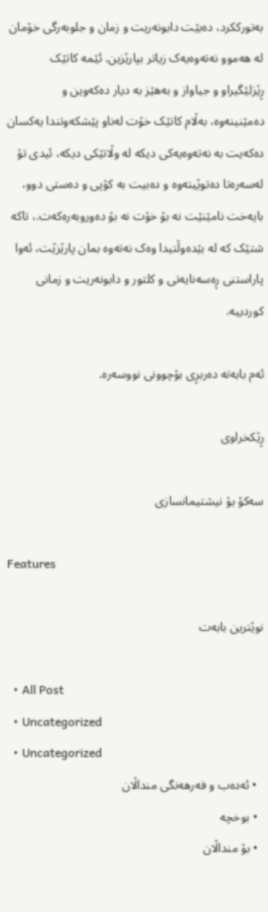بەتورککرد، دەبێت دابونەریت و زمان و جلوبەرگی خۆمان لە هەموو نەتەوەیەک زیاتر بپارێزین. ئێمە کاتێک ڕێزلێگیراو و جیاواز و بەهێز بە دیار دەکەوین و دەمێنینەوە، بەڵام کاتێک خۆت لەناو پێشکەوتندا یەکسان دەکەیت بە نەتەوەیەکی دیکە لە وڵاتێکی دیکە، ئیدی تۆ لەسەرەتا دەتوێیتەوە و دەبیت بە کۆپی و دەستی دوو، بایەخت نامێنێت نە بۆ خۆت نە بۆ دەوروبەرەکەت.، تاکە شتێک کە لە بێدەوڵتیدا وەک نەتەوە بمان پارێزێت، ئەوا پاراستنی ڕەسەنایەتی و کلتور و دابونەریت و زمانی کوردییە.

ئەم بابەتە دەربڕی بۆچوونی نووسەرە.

ڕێکخراوی

سەکۆ بۆ نیشتیمانسازی

Features

نوێترین بابەت

  • All Post
  • Uncategorized
  • Uncategorized
  • ئەدەب و فەرهەنگی منداڵان
  • بوخچە
  • بۆ منداڵان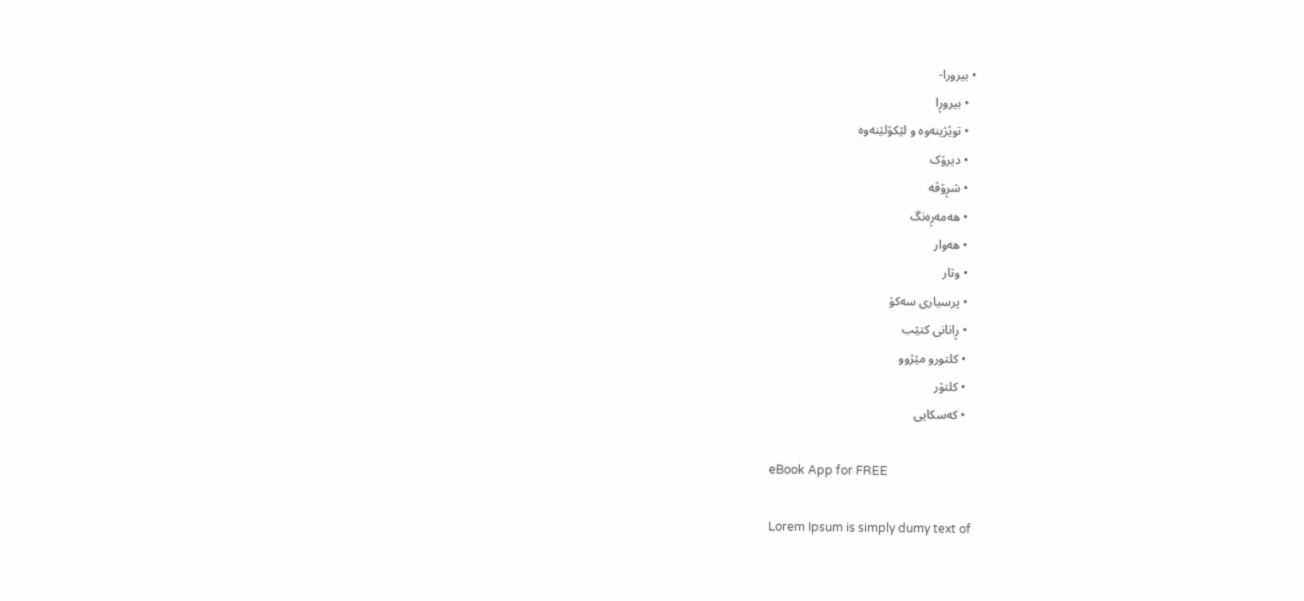• بیرورا-
  • بیروڕا
  • توێژینەوە و لێکۆلێنەوە
  • دیرۆک
  • شڕۆڤە
  • هەمەڕەنگ
  • هەوار
  • وتار
  • پرسیاری سەکۆ
  • ڕانانی کتێب
  • کلتورو مێژوو
  • کلتۆر
  • کەسکایی

eBook App for FREE

Lorem Ipsum is simply dumy text of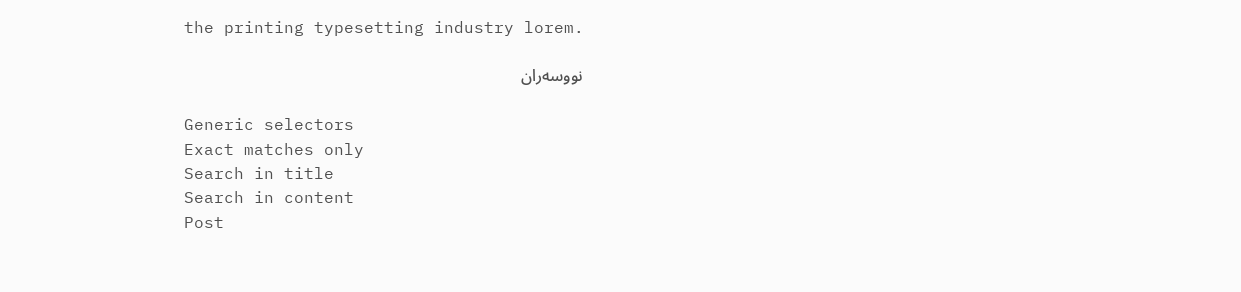the printing typesetting industry lorem.

نووسەران

Generic selectors
Exact matches only
Search in title
Search in content
Post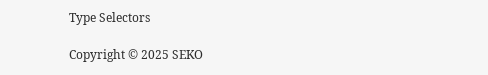Type Selectors

Copyright © 2025 SEKO